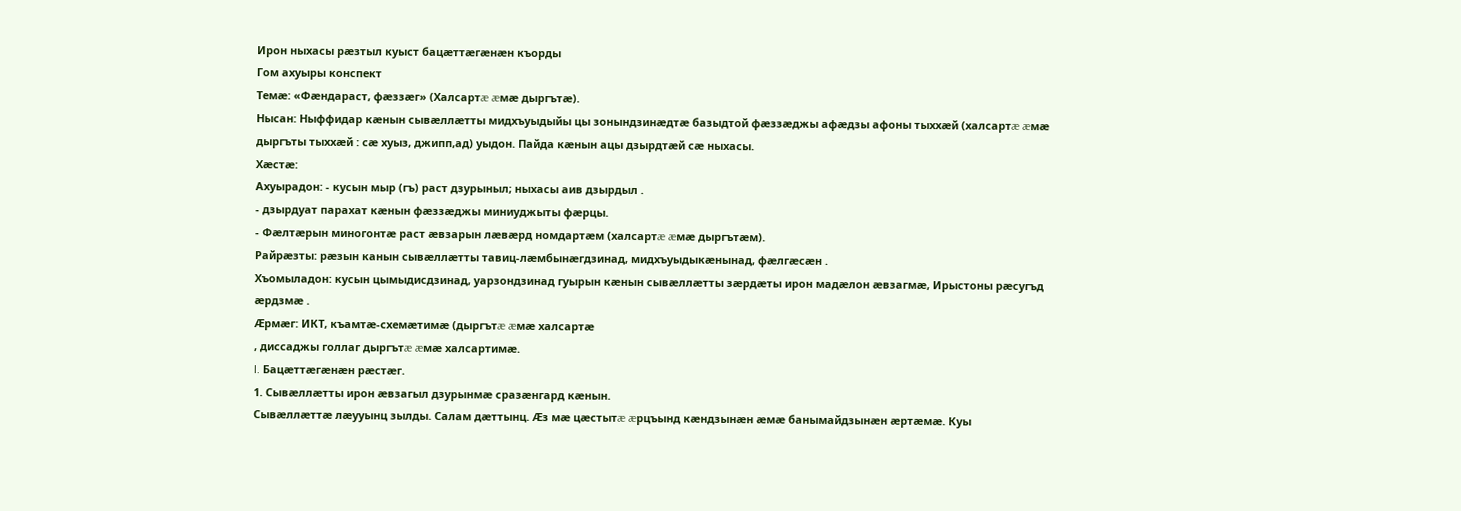Ирон ныхасы рæзтыл куыст бацæттæгæнæн къорды
Гом ахуыры конспект
Темæ: «Фæндараст, фæззæг» (Халсартæ æмæ дыргътæ).
Нысан: Ныффидар кæнын сывæллæтты мидхъуыдыйы цы зонындзинæдтæ базыдтой фæззæджы афæдзы афоны тыххæй (халсартæ æмæ дыргъты тыххæй : сæ хуыз, джипп,ад) уыдон. Пайда кæнын ацы дзырдтæй сæ ныхасы.
Хæстæ:
Ахуырадон: - кусын мыр (гъ) раст дзурыныл; ныхасы аив дзырдыл .
- дзырдуат парахат кæнын фæззæджы миниуджыты фæрцы.
- Фæлтæрын миногонтæ раст æвзарын лæвæрд номдартæм (халсартæ æмæ дыргътæм).
Райрæзты: рæзын канын сывæллæтты тавиц-лæмбынæгдзинад, мидхъуыдыкæнынад, фæлгæсæн .
Хъомыладон: кусын цымыдисдзинад, уарзондзинад гуырын кæнын сывæллæтты зæрдæты ирон мадæлон æвзагмæ, Ирыстоны рæсугъд æрдзмæ .
Ӕрмæг: ИКТ, къамтæ-схемæтимæ (дыргътæ æмæ халсартæ
, диссаджы голлаг дыргътæ æмæ халсартимæ.
I. Бацæттæгæнæн рæстæг.
1. Сывæллæтты ирон æвзагыл дзурынмæ сразæнгард кæнын.
Сывæллæттæ лæууынц зылды. Салам дæттынц. Æз мæ цæстытæ æрцъынд кæндзынæн æмæ банымайдзынæн æртæмæ. Куы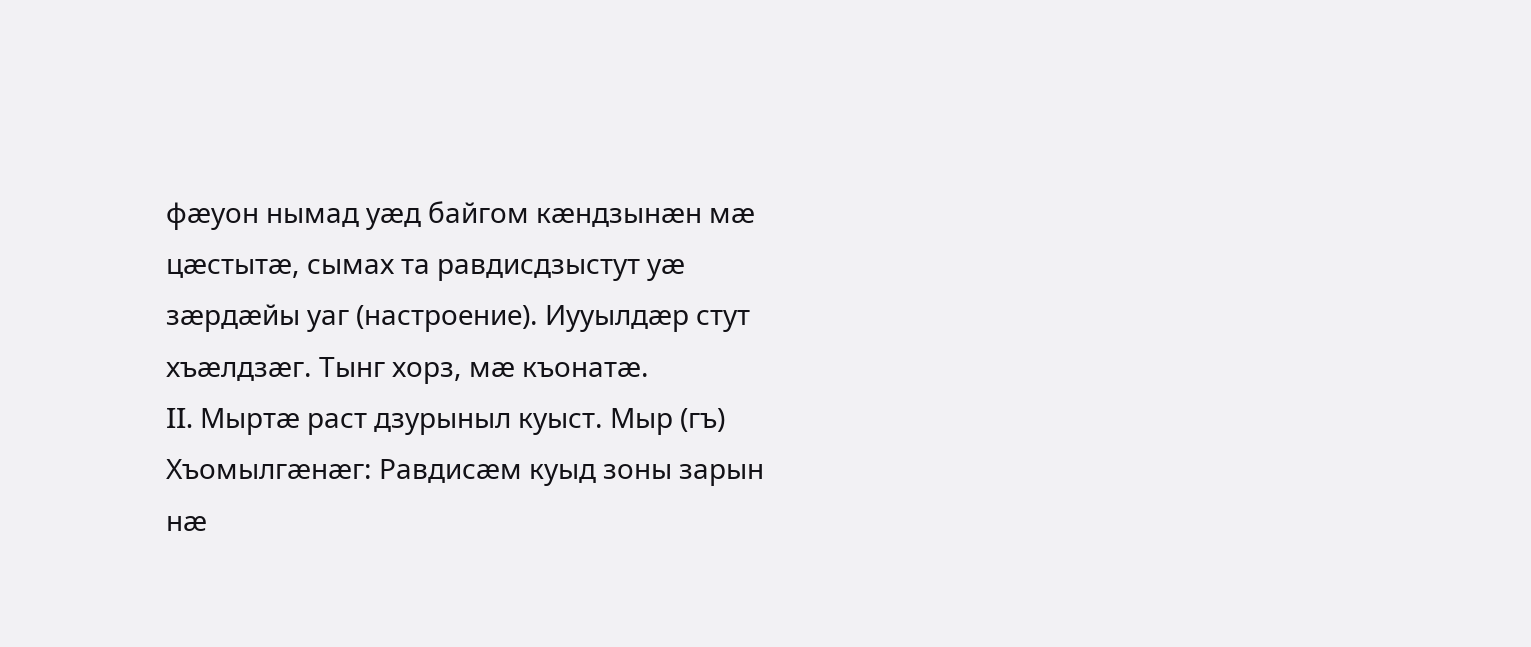фæуон нымад уæд байгом кæндзынæн мæ цæстытæ, сымах та равдисдзыстут уæ зæрдæйы уаг (настроение). Иууылдæр стут хъæлдзæг. Тынг хорз, мæ къонатæ.
II. Мыртæ раст дзурыныл куыст. Мыр (гъ)
Хъомылгæнæг: Равдисæм куыд зоны зарын нæ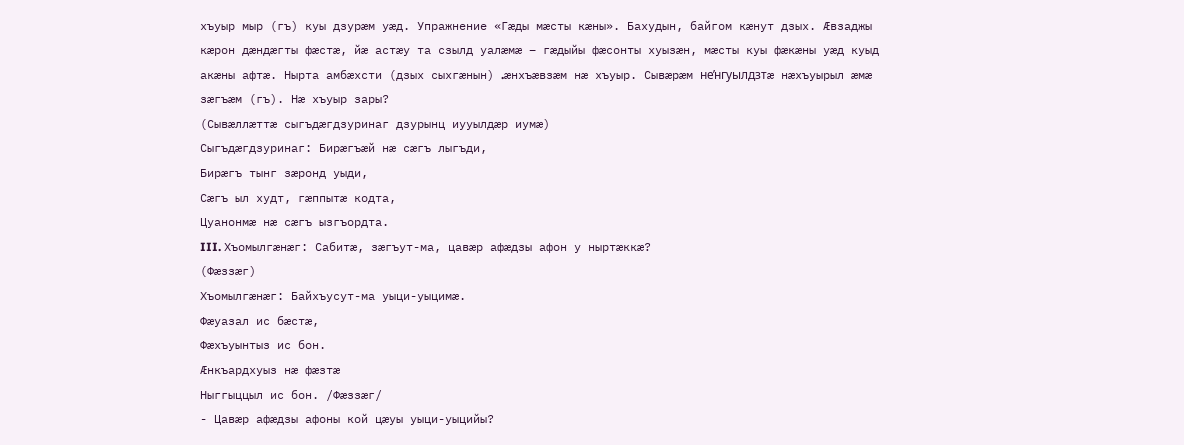хъуыр мыр (гъ) куы дзурæм уæд. Упражнение «Гæды мæсты кæны». Бахудын, байгом кæнут дзых. Ӕвзаджы кæрон дæндæгты фæстæ, йæ астæу та сзылд уалæмæ – гæдыйы фæсонты хуызæн, мæсты куы фæкæны уæд куыд акæны афтæ. Нырта амбæхсти (дзых сыхгæнын) .æнхъæвзæм нæ хъуыр. Сывæрæм не̕нгуылдзтæ нæхъуырыл æмæ зæгъæм (гъ). Нæ хъуыр зары?
(Сывæллæттæ сыгъдæгдзуринаг дзурынц иууылдæр иумæ)
Сыгъдæгдзуринаг: Бирæгъæй нæ сæгъ лыгъди,
Бирæгъ тынг зæронд уыди,
Сæгъ ыл худт, гæппытæ кодта,
Цуанонмæ нæ сæгъ ызгъордта.
III. Хъомылгæнæг: Сабитæ, зæгъут-ма, цавæр афæдзы афон у ныртæккæ?
(Фæззæг)
Хъомылгæнæг: Байхъусут-ма уыци-уыцимæ.
Фæуазал ис бæстæ,
Фæхъуынтыз ис бон.
Æнкъардхуыз нæ фæзтæ
Ныггыццыл ис бон. /Фæззæг/
- Цавæр афæдзы афоны кой цæуы уыци-уыцийы?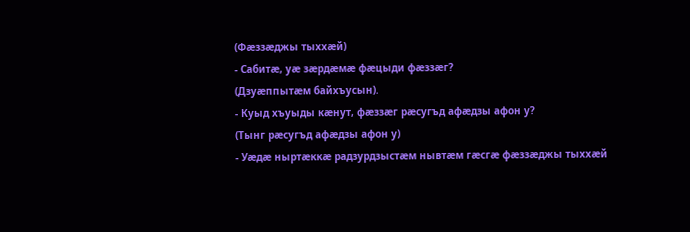(Фæззæджы тыххæй)
- Сабитæ, уæ зæрдæмæ фæцыди фæззæг?
(Дзуæппытæм байхъусын).
- Куыд хъуыды кæнут, фæззæг рæсугъд афæдзы афон у?
(Тынг рæсугъд афæдзы афон у)
- Уæдæ ныртæккæ радзурдзыстæм нывтæм гæсгæ фæззæджы тыххæй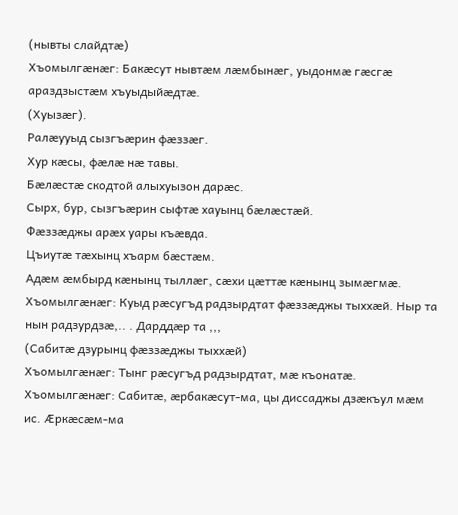(нывты слайдтæ)
Хъомылгæнæг: Бакæсут нывтæм лæмбынæг, уыдонмæ гæсгæ араздзыстæм хъуыдыйæдтæ.
(Хуызæг).
Ралæууыд сызгъæрин фæззæг.
Хур кæсы, фæлæ нæ тавы.
Бæлæстæ скодтой алыхуызон дарæс.
Сырх, бур, сызгъæрин сыфтæ хауынц бæлæстæй.
Фæззæджы арæх уары къæвда.
Цъиутæ тæхынц хъарм бæстæм.
Адæм æмбырд кæнынц тыллæг, сæхи цæттæ кæнынц зымæгмæ.
Хъомылгæнæг: Куыд рæсугъд радзырдтат фæззæджы тыххæй. Ныр та нын радзурдзæ,.. . Дарддæр та ,,,
(Сабитæ дзурынц фæззæджы тыххæй)
Хъомылгæнæг: Тынг рæсугъд радзырдтат, мæ къонатæ.
Хъомылгæнæг: Сабитæ, æрбакæсут-ма, цы диссаджы дзæкъул мæм ис. Æркæсæм-ма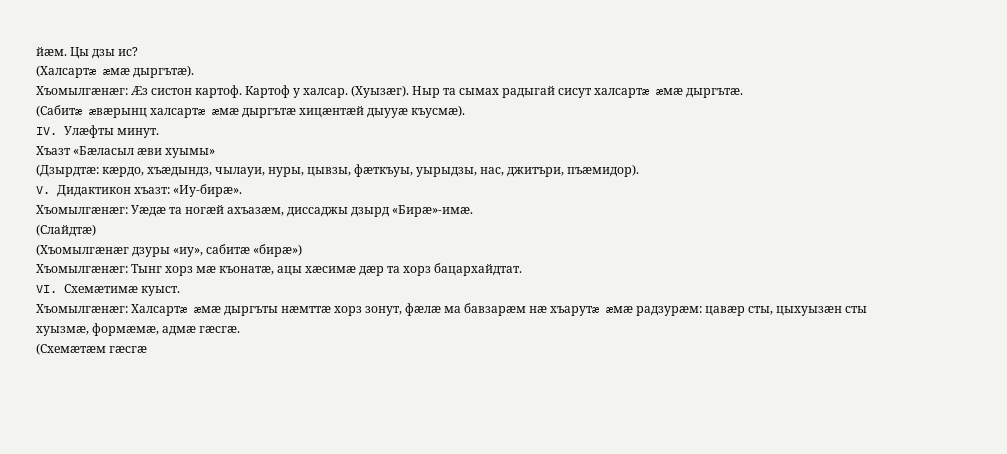йæм. Цы дзы ис?
(Халсартæ æмæ дыргътæ).
Хъомылгæнæг: Æз систон картоф. Картоф у халсар. (Хуызæг). Ныр та сымах радыгай сисут халсартæ æмæ дыргътæ.
(Сабитæ æвæрынц халсартæ æмæ дыргътæ хицæнтæй дыууæ къусмæ).
IV. Улæфты минут.
Хъазт «Бæласыл æви хуымы»
(Дзырдтæ: кæрдо, хъæдындз, чылауи, нуры, цывзы, фæткъуы, уырыдзы, нас, джитъри, пъæмидор).
V. Дидактикон хъазт: «Иу-бирæ».
Хъомылгæнæг: Уæдæ та ногæй ахъазæм, диссаджы дзырд «Бирæ»-имæ.
(Слайдтæ)
(Хъомылгæнæг дзуры «иу», сабитæ «бирæ»)
Хъомылгæнæг: Тынг хорз мæ къонатæ, ацы хæсимæ дæр та хорз бацархайдтат.
VI. Схемæтимæ куыст.
Хъомылгæнæг: Халсартæ æмæ дыргъты нæмттæ хорз зонут, фæлæ ма бавзарæм нæ хъарутæ æмæ радзурæм: цавæр сты, цыхуызæн сты хуызмæ, формæмæ, адмæ гæсгæ.
(Схемæтæм гæсгæ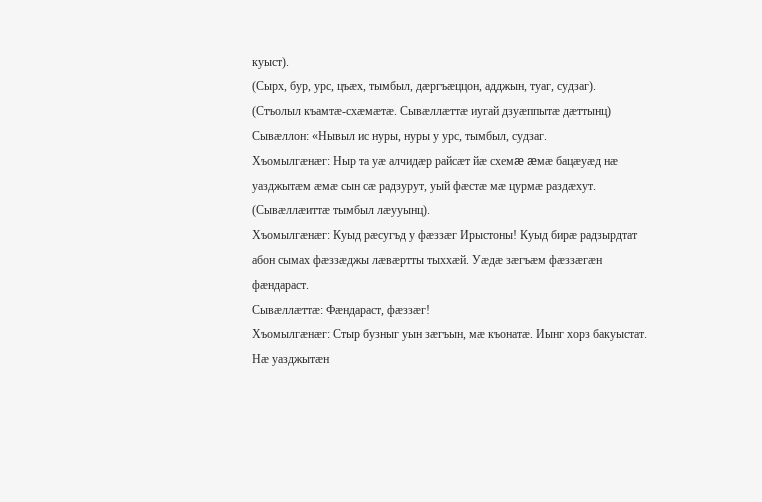куыст).
(Сырх, бур, урс, цъæх, тымбыл, дæргъæццон, адджын, туаг, судзаг).
(Стъолыл къамтæ-схæмæтæ. Сывæллæттæ иугай дзуæппытæ дæттынц)
Сывæллон: «Нывыл ис нуры, нуры у урс, тымбыл, судзаг.
Хъомылгæнæг: Ныр та уæ алчидæр райсæт йæ схемæ æмæ бацæуæд нæ уазджытæм æмæ сын сæ радзурут, уый фæстæ мæ цурмæ раздæхут.
(Сывæллæиттæ тымбыл лæууынц).
Хъомылгæнæг: Куыд рæсугъд у фæззæг Ирыстоны! Куыд бирæ радзырдтат абон сымах фæззæджы лæвæртты тыххæй. Уæдæ зæгъæм фæззæгæн фæндараст.
Сывæллæттæ: Фæндараст, фæззæг!
Хъомылгæнæг: Стыр бузныг уын зæгъын, мæ къонатæ. Иынг хорз бакуыстат. Нæ уазджытæн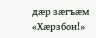дæр зæгъæм «Хæрзбон!»